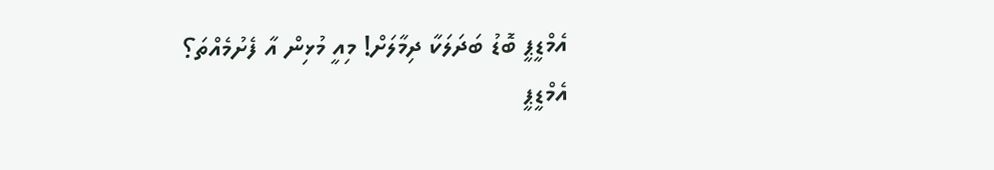އެމްޑީޕީ ބޮޑު ބަދަލަކާ ދިމާލަށް! މިއީ މުޅިން އާ ފެށުމެއްތަ؟
އެމްޑީޕީ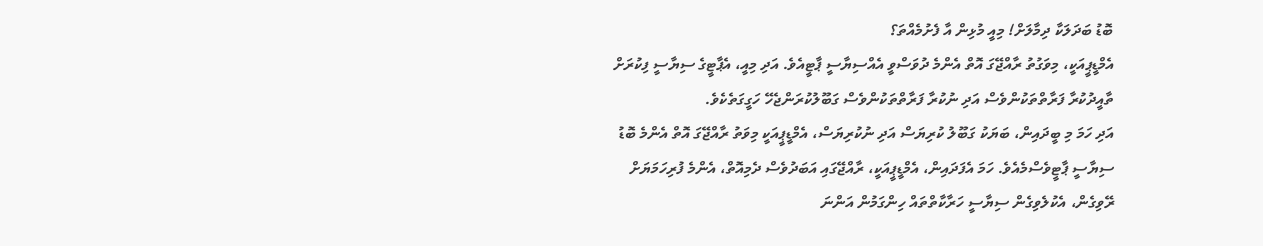ބޮޑު ބަދަލަކާ ދިމާލަށް! މިއީ މުޅިން އާ ފެށުމެއްތަ؟
އެމްޑީޕީއަކީ، މިވަގުތު ރާއްޖޭގަ އޮތް އެންމެ ދުވަސްވީ އެއްސިޔާސީ ޕާޓީއެވެ. އަދި މިއީ، އެޕާޓީގެ ސިޔާސީ ފިކުރަށް ތާއީދުކުރާ ފަރާތްތަކުންވެސް އަދި ނުކުރާ ފަރާތްތަކުންވެސް ގަބޫލުކުރަންޖެހޭ ހަގީގަތެކެވެ.
އަދި ހަމަ މި ބީދައިން، ބަޔަކު ގަބޫލު ކުރިޔަސް އަދި ނުކުރިޔަސް، އެމްޑީޕީއަކީ މިވަތު ރާއްޖޭގަ އޮތް އެންމެ ބޮޑު ސިޔާސީ ޕާޓީވެސްމެއެވެ. ހަމަ އެފަދައިން، އެމްޑީޕީއަކީ، ރާއްޖޭގައި އަބަދުވެސް ދެމިއޮތް، އެންމެ ފުރިހަމަޔަށް ރޭވިގެން، އެކުލެވިގެން ސިޔާސީ ހަރާކާތްތައް ހިންގަމުން އަންނަ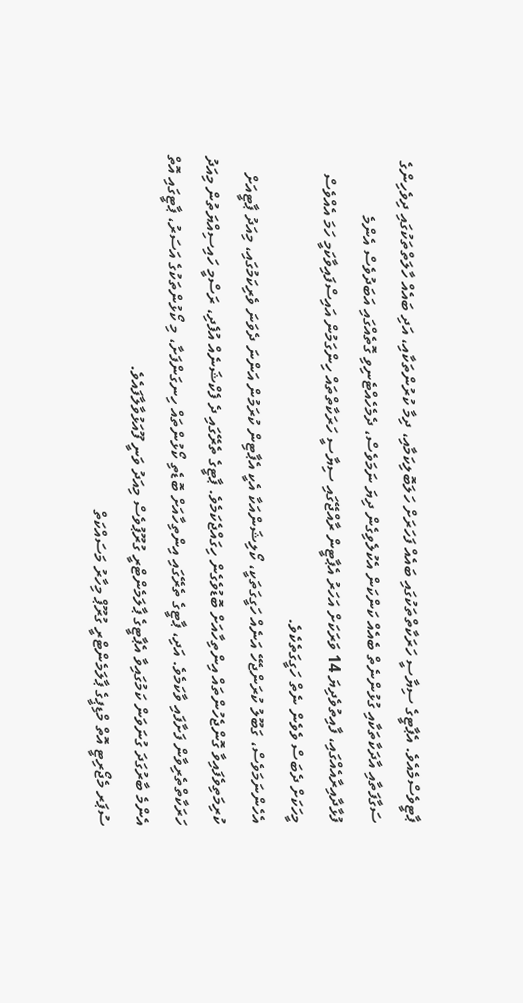ޕާޓީވެސްމެއެވެ. އެޕާޓީގެ ސިޔާސީ ހަރަކާތްތަކުގައި ބައެއް ފަހަރަށް ހަލަބޮލިކަމާއި، ދިމާ ކުރުންތަކާއި، އަދި ބައެއް ހާލަތްތަކުގައި ދިވެހިންގެ ސަގާފަތާއި އާދަކާތަކާއި ގުޅުންނެތް ބެއެއް ކަންކަން އެކުލެވިގެން ދިޔަ ނަމަވެސް، ދެމެހެއްޓެނިވި ގޮތެއްގައި އަބަދުވެސް އެންމެ ފުޅާދާއިރާއެއްގައި، ފާއިތުވެދިޔަ 14 ވަރަކަށް އަހަރު އެޕާޓީން ރާއްޖޭގައި ސިޔާސީ ހަރަކާތްތައް ހިންގަމުން އައިސްފައިވާކަމީ ހަމަ އެއްވެސް މީހަކަށް ދެބަސް ވެވެން ނެތް ހަގީގަތެކެވެ.
އެހެންނަމަވެސް، ގަބޫލު ކުރަންޖެހޭ އަނެއް ހަގީގަތަކީ، ކޯލިޝަންއަކާ އެކީ އެޕާޓިން ކުރަމުން އަންނަ ދެވަނަ ވެރިކަމުގައި، މިއަދު ޕާޓީއަށް ކުރިމަތިވެފައިވާ ގޮންޖެހުންތައް އިންތިހާއަށް ބޮޑުވެގެން ހިގައްޖެކަމެވެ. ޕާޓީގެ ތެރޭގައި ދެ ފެކްޝަނެއް އުފެދި، ރަސްމީ ހައިސިއްޔަތުން މިއަދު ހަރަކާތްތެރިވާން ފަށާފައި ވާކަމެވެ. އަދި، ޕާޓީގެ ތެރޭގައި އިންތިހާއަށް ބޮޑެތި ކޯޅުންތައް ހިނގަންފަށާ، މި ކޯޅުންތަކުގެ އަސަރު، ޕާޓީގައި އޮތް އެންމެ ބާރުގަދަ ގުނަވަން ކަމުގައިވާ އެޕާޓީގެ ޕާލަމެންޓްރީ ގުރޫޕުވެސް މިއަދު ވަނީ ފޫއަޅުވާލާފައެވެ.
ސުޕަރ މެޖޯރިޓީ އޮތް މްޑިޕީގެ ޕާލަމެންޓްރީ ގުރޫޕް މިހާރު މަސައްކަތް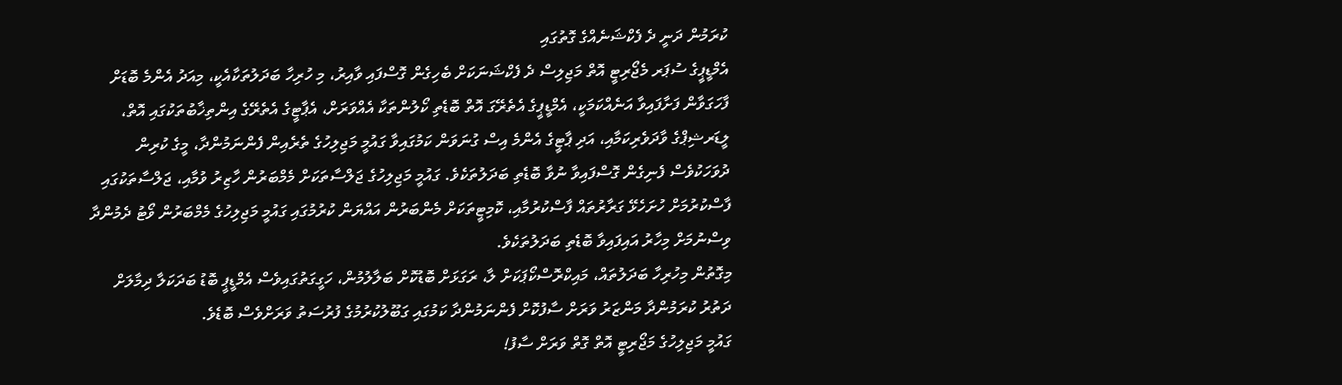ކުރަމުން ދަނީ ދެ ފެކްޝަނެއްގެ ގޮތުގައި
އެމްޑީޕީގެ ސުޕަރ މެޖޯރިޓީ އޮތް މަޖިލިސް ދެ ފެކްޝަނަކަށް ބެހިގެން ގޮސްފައި ވާއިރު، މި ހުރިހާ ބަދަލުތަކާއެކީ، މިއަދު އެންމެ ބޮޑަށް ފާހަގަވާން ފަށާފައިވާ އަނެއްކަމަކީ، އެމްޑީޕީގެ އެތެރޭގަ އޮތް ބޮޑެތި ކޯލުންތަކާ އެއްވަރަށް، އެޕާޓީގެ އެތެރޭގެ އިންތިޚާބުތަކުގައި އޮތް، ލީޑަރޝިޕްގެ ވާދަވެރިކަމާއި، އަދި ޕާޓީގެ އެންމެ އިސް ގުނަވަން ކަމުގައިވާ ގައުމީ މަޖިލިހުގެ ތެރެއިން ފެންނަމުންދާ، މީގެ ކުރިން ދުވަހަކުވެސް ފެނިގެން ގޮސްފައިވާ ނުވާ ބޮޑެތި ބަދަލުތަކެވެ. ގައުމީ މަޖިލިހުގެ ޖަލްސާތަކަށް މެމްބަރުން ހާޒިރު ވުމާއި، ޖަލްސާތަކުގައި ފާސްކުރުމަށް ހުށަހެޅޭ ގަރާރުތައް ފާސްކުރުމާއި، ކޮމިޓީތަކަށް މެންބަރުން އައްޔަން ކުރުމުގައި ގައުމީ މަޖިލިހުގެ މެމްބަރުން ވޯޓު ދެމުންދާ ވިސްނުމަށް މިހާރު އައިފައިވާ ބޮޑެތި ބަދަލުތަކެވެ.
މިގޮތުން މިހުރިހާ ބަދަލުތައް، މައިކްރޮސްކޯޕަކަށް ލާ، ރަގަޅަށް ބޮޑުކޮށް ބަލާލުމުން، ހަގީގަތުގައިވެސް އެމްޑީޕީ ބޮޑު ބަދަކަލާ ދިމާލަށް ދަތުރު ކުރަމުންދާ މަންޒަރު ވަރަށް ސާފުކޮށް ފެންނަމުންދާ ކަމުގައި ގަބޫލުކުރުމުގެ ފުރުސަތު ވަރަށްވެސް ބޮޑެވެ.
ގައުމީ މަޖިލިހުގެ މަޖޯރިޓީ އޮތް ގޮތް ވަރަށް ސާފު!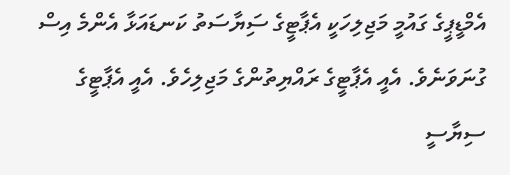އެމްޑީޕީގެ ގައުމީ މަޖިލިހަކީ އެޕާޓީގެ ސަިޔާސަތު ކަނޑައަޅާ އެންމެ އިސް ގުނަވަނެވެ. އެއީ އެޕާޓީގެ ރައްޔިތުންގެ މަޖިލިހެވެ. އެއީ އެޕާޓީގެ ސިޔާސީ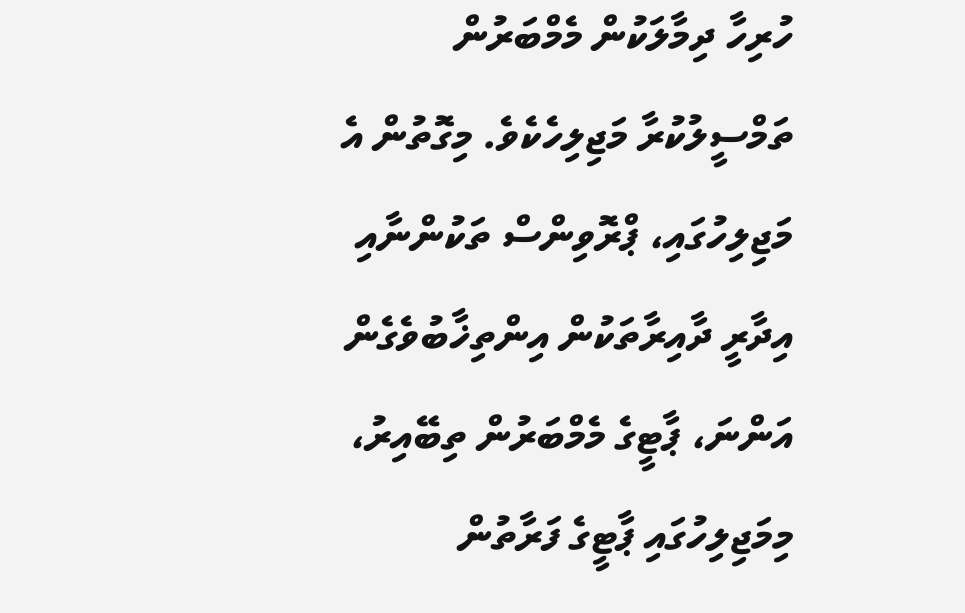ހުރިހާ ދިމާލަކުން މެމްބަރުން ތަމްސީލުކުރާ މަޖިލިހެކެވެ. މިގޮތުން އެ މަޖިލިހުގައި، ޕްރޮވިންސް ތަކުންނާއި އިދާރީ ދާއިރާތަކުން އިންތިޚާބުވެގެން އަންނަ، ޕާޓީގެ މެމްބަރުން ތިބޭއިރު، މިމަޖިލިހުގައި ޕާޓީގެ ފަރާތުން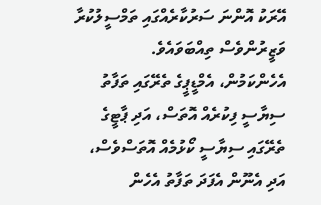އޭރަކު އޮންނަ ސަރުކާރެއްގައި ތަމްސީލުކުރާ ވަޒީރުންވެސް ތިއްބަވައެވެ.
އެހެންކަމުން، އެމްޑީޕީގެ ތެރޭގައި ތަފާތު ސިޔާސީ ފިކުރެއް އޮތަސް، އަދި ޕާޓީގެ ތެރޭގައި ސިޔާސީ ކޯޅުމެއް އޮތަސްވެސް، އަދި އެނޫން އެފަދަ ތަފާތު އެހެން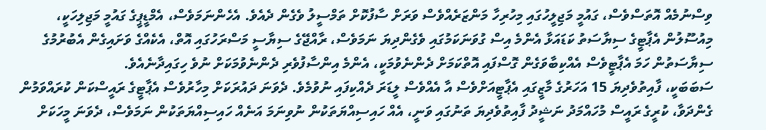ވިސްނުމެއް އޮތަސްވެސް، ގައުމީ މަޖިލީހުގައި މިހުރިހާ މަންޒަރެއްވެސް ވަރަށް ސާފުކޮށް ތަމްސީލު ވެގެން ދެއެވެ. އެހެންނަމަވެސް، އެމްޑީޕީގެ ގައުމީ މަޖިލިހަކީ، މިއުސޫލުން އެޕާޓީގެ ސިޔާސަތު ކަޑައަޅާ އެންމެ އިސް ގުވަނަކަމުގައި ވެގެންދިޔަ ނަމަވެސް، ރާއްޖޭގެ ސިޔާސީ މަސްރަހުގައި އޮތް، އެކެއްގެ ވަށައިގެން އެބުރުމުގެ ސިޔާސަތުން ހަމަ އެޕާޓީވެސް އެއްކިބާވަގެން ގޮސްފައި އޮތްކަމަށް ދެންނެވުމަކީ، އެންމެ އިންސާފުވެރި ދެންނެވުމަކަށް ނުވެ ހިގައިދާނެއެވެ.
ސަބަބަކީ، ފާއިތުވެދިޔަ 15 އަހަރުގެ މާޒީގައި އެޕާޓީއަށްވެސް އާ އެއްވެސް ލީޑަރަ ދެއްކިފައި ނުވުމެވެ. ދެވަނަ ދައުރަކަށް މިހާރުވެސް އެޕާޓީގެ ރައީސްކަން ކުރައްވަމުން ގެންދަވާ، ކުރީގެ ރައީސް މުހައްމަދު ނަޝީދު ފާއިތުވެދިޔަ ތަނުގައި ވަނީ، އެއް ހައިސިއްޔަތަކުން ނުވިނަމަ އަނެއް ހައިސިއްޔަތަކުން ނަމަވެސް، ދެވަނަ މީހަކަށް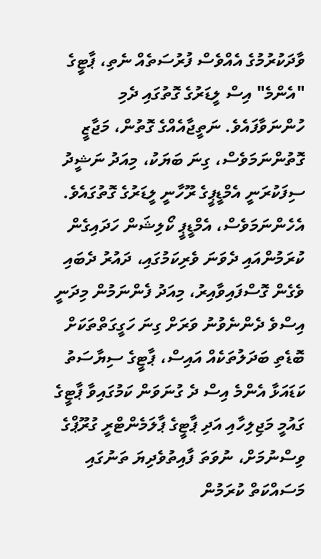ވާދަކުރުމުގެ އެއްވެސް ފުރުސަތެއް ނެތި، ޕާޓީގެ "އެންމެ" އިސް ލީޑަރުގެ ގޮތުގައި ދެމި ހުންނަވާފައެވެ. ނަތީޖާއެއްގެ ގޮތުން، މަޖާޒީ ގޮތުންނަމަވެސް، ގިނަ ބަޔަކު، މިއަދު ނަޝީދު ސިފަކުރަނީ އެމްޑީޕީގެ ރޫހާނީ ލީޑަރުގެ ގޮތުގައެވެ.
އެހެންނަމަވެސް، އެމްޑީޕީ ކޯލިޝަން ހަދައިގެން ކުރަމުންއައި ދެވަނަ ވެރިކަމުގައި، ދައުރު ދެބައި ވެގެން ގޮސްފައިވާއިރު، މިއަދު ފެންނަމުން މިދަނީ އިސްވެ ދެންނެވުނު ވަރަށް ގިނަ ހަގީގަތްތަކަށް ބޮޑެތި ބަދަލުތަކެއް އައިސް، ޕާޓީގެ ސިޔާސަތު ކަޑައަޅާ އެންމެ އިސް ދެ ގުނަވަން ކަމުގައިވާ ޕާޓީގެ ގައުމީ މަޖިލިހާއި އަދި ޕާޓީގެ ޕާލަމެންޓްރީ ގުރޫޕްގެ ވިސްނުމަށް، ނުވަތަ ފާއިތުވެދިޔަ ތަނުގައި މަސައްކަތް ކުރަމުން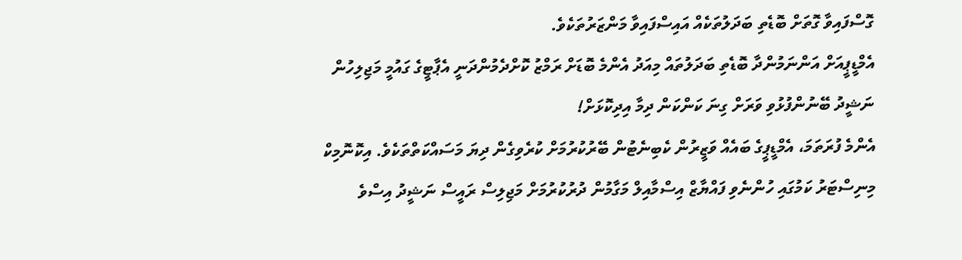ގޮސްފައިވާ ގޮތަށް ބޮޑެތި ބަދަލުތަކެއް އައިސްފައިވާ މަންޒަރުތަކެވެ.
އެމްޑީޕީއަށް އަންނަމުންދާ ބޮޑެތި ބަދަލުތައް މިއަދު އެންމެ ބޮޑަށް ރަމްޒު ކޮށްދެމުންދަނީ އެޕާޓީގެ ގައުމީ މަޖިލިހުން
ނަޝީދު ބޭނުންފުޅުވި ވަރަށް ގިނަ ކަންކަން ދިމާ އިދިކޮޅަށް!
އެންމެ ފުރަތަމަ، އެމްޑީޕީގެ ބައެއް ވަޒީރުން ކެބިނެޓުން ބޭރުކުރުމަށް ކުރެވިގެން ދިޔަ މަސައްކަތްތަކެވެ. އިކޮނޮމިކް މިނިސްޓަރު ކަމުގައި ހުންނެވި ފައްޔާޒް އިސްމާއިލް މަގާމުން ދުރުކުރުމަށް މަޖިލިސް ރައީސް ނަޝީދު އިސްވެ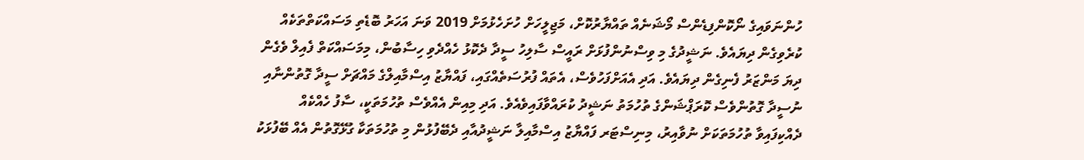ހުންނަވައިގެ ނޯކޮންފިޑެންސް މޯޝަނެއް ތައްޔާރުކޮށް، މަޖިލީހަށް ހުށަހެޅުމަށް 2019 ވަނަ އަހަރު ބޮޑެތި މަސައްކަތްތަކެއް ކުރެވިގެން ދިޔައެވެ. ނަޝީދުގެ މި ވިސްނުންފުޅަށް ރައީސް ސާލިހު ސީދާ ދެކޮޅު ހެއްދެވި ހިސާބުން، މިމަސައްކަތް ފެއިލް ވެގެން ދިޔަ މަންޒަރު ފެނިގެން ދިޔައެވެ. އަދި އެއަށްފަހުވެސް، އެތައް ފުރުސަތެއްގައި، ފައްޔާޒު އިސްމާއިލްގެ މައްޗަށް ސީދާ ގޮތުންނާއި ނުސީދާ ގޮތުންވެސް ކޮރަޕްޝަންގެ ތުހުމަތު ނަޝީދު ކުރައްވާފައިވެއެވެ. އަދި މިއިން އެއްވެސް ތުހުމަތަކީ، ސާފު ހެއްކެއް ދެއްކިފައިވާ ތުހުމަތަކަށް ނުވާއިރު، މިނިސްޓަރ ފައްޔާޒު އިސްމާއިލާ ނަޝީދުއާއި ދެބޭފުޅުން މި ތުހުމަތަކާ ގުޅޭގޮތުން އެއް ބޭފުޅަކު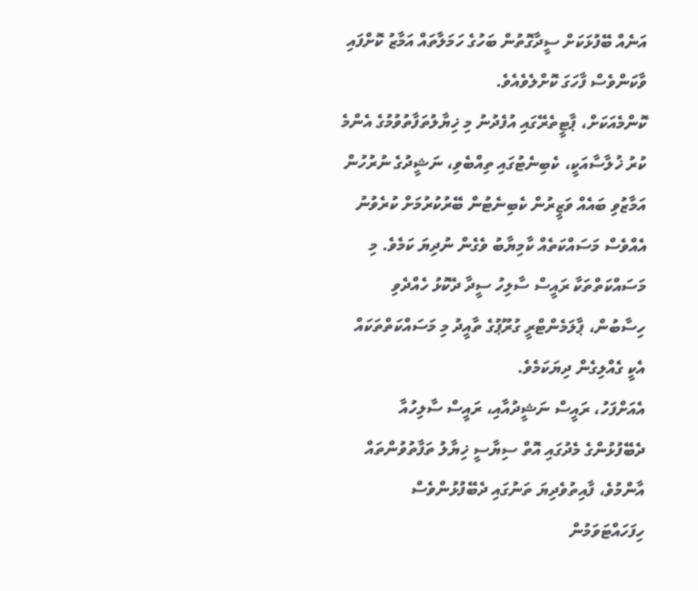އަނެއް ބޭފުޅަކަށް ސީދާގޮތުން ބަހުގެ ހަމަލާތައް އަމާޒު ކޮށްފައި ވާކަންވެސް ފާހަގަ ކޮށްލެވެއެވެ.
ކޮންމެއަކަށް، ޕާޓީތެރޭގައި އުފެދުނު މި ޚިޔާލުތަފާތުވުމުގެ އެންމެ ކުރު ޚުލާސާއަކީ، ކެބިނެޓުގައި ތިއްބެވި، ނަޝީދުގެ ނުރުހުން އަމާޒުވި ބައެއް ވަޒީރުން ކެބިނެޓުން ބޭރުކުރުމަށް ކުރެވުނު އެއްވެސް މަސައްކަތެއް ކާމިޔާބު ވެގެން ނުދިޔަ ކަމެވެ. މި މަސައްކަތްތަކާ ރައީސް ސާލިހު ސީދާ ދެކޮޅު ހެއްދެވި ހިސާބުން، ޕާލަމެންޓްރީ ގުރޫޕުގެ ތާއީދު މި މަސައްކަތްތަކައް އެކީ ގެއްލިގެން ދިޔަކަމެވެ.
އެއަށްފަހު، ރައީސް ނަޝީދުއާއި، ރައީސް ސާލިހުއާ ދެބޭފުޅުންގެ މެދުގައި އޮތް ސިޔާސީ ޚިޔާލު ތަފާތުވުންތައް އާންމުވެ، ފާއިތުވެދިޔަ ތަނުގައި ދެބޭފުޅުންވެސް ހިފަހައްޓަވަމުން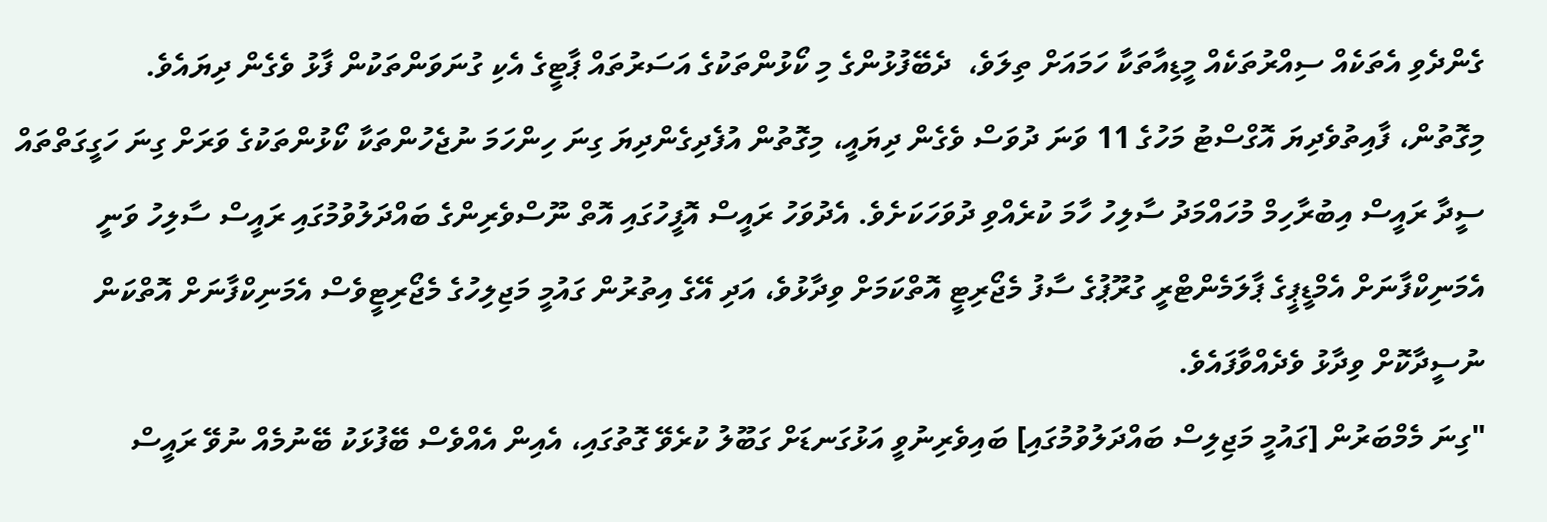ގެންދެވި އެތަކެއް ސިއްރުތަކެއް މީޑިއާތަކާ ހަމައަށް ތިލަވެ،  ދެބޭފުޅުންގެ މި ކޯޅުންތަކުގެ އަސަރުތައް ޕާޓީގެ އެކި ގުނަވަންތަކުން ފާޅު ވެގެން ދިޔައެވެ.
މިގޮތުން، ފާއިތުވެދިޔަ އޮގްސްޓު މަހުގެ 11 ވަނަ ދުވަސް ވެގެން ދިޔައީ، މިގޮތުން އުފެދިގެންދިޔަ ގިނަ ހިންހަމަ ނުޖެހުންތަކާ ކޯޅުންތަކުގެ ވަރަށް ގިނަ ހަގީގަތްތައް ސީދާ ރައީސް އިބުރާހިމް މުހައްމަދު ސާލިހު ހާމަ ކުރެއްވި ދުވަހަކަށެވެ. އެދުވަހު ރައީސް އޮފީހުގައި އޮތް ނޫސްވެރިންގެ ބައްދަލުވުމުގައި ރައީސް ސާލިހު ވަނީ އެމަނިކްފާނަށް އެމްޑީޕީގެ ޕާލަމެންޓްރީ ގުރޫޕުގެ ސާފު މެޖޯރިޓީ އޮތްކަމަށް ވިދާޅުވެ، އަދި އޭގެ އިތުރުން ގައުމީ މަޖިލިހުގެ މެޖޯރިޓީވެސް އެމަނިކްފާނަށް އޮތްކަން ނުސީދާކޮށް ވިދާޅު ވެދެއްވާފައެވެ.
"ގިނަ މެމްބަރުން [ގައުމީ މަޖިލިސް ބައްދަލުވުމުގައި] ބައިވެރިނުވީ އަޅުގަނޑަށް ގަބޫލު ކުރެވޭ ގޮތުގައި، އެއިން އެއްވެސް ބޭފުޅަކު ބޭނުމެއް ނުވޭ ރައީސް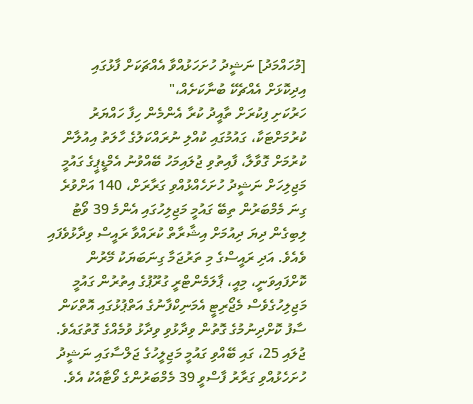[މުހައްމަދު] ނަޝީދު ހުށަހަޅުއްވާ އެއްޗަކަށް ފާޅުގައި އިދިކޮޅަށް އެއްޗެކޭ ބުނާކަށެއް،"
ހަރުކަށި ފިކުރަށް ތާއީދު ކުރާ އެންމެން ހިފާ ހައްޔަރު ކުރުމަށްޓަކާ، ގައުމުގައި ކުއްލި ނުރައްކަލުގެ ހާލަތު އިއުލާން ކުރުމަށް ގޮވާލާ، ފާއިތުވި ޖުލައިމަހު ބޭއްވުނު އެމްޑީޕީގެ ގައުމީ މަޖިލިހަށް ނަޝީދު ހުށަހެއްޅުއްވި ގަރާރަށް، 140 އަށްވުރެ ގިނަ މެމްބަރުން ތިބޭ ގައުމީ މަޖިލިހުގައި އެންމެ 39 ވޯޓު ލިބިގެން ދިޔަ ދިއުމަށް އިޝާރާތް ކުރައްވާ ރައީސް ވިދާޅުވެފައި ވެއެވެ. އަދި ރައީސްގެ މި ތަރުޖަމާ ގިނަބަޔަކު މޭރުން ކޮށްފައިވަނީ، މިއީ، ޕާލަމެންޓްރީ ގުރޫޕުގެ އިތުރުން ގައުމީ މަޖިލިހުގެވެސް މެޖޯރިޓީ އެމަނިކްފާނުގެ އަތްޕުޅުގައި އޮތްކަން ސާފު ކޮށްދިނުމުގެ ގޮތުން ވިދާޅުވި ވިދާޅު ވުމެއްގެ ގޮތުގައެވެ.
ޖުލައި 25، ގައި ބޭއްވި ގައުމީ މަޖިލީހުގެ ޖަލްސާގައި ނަޝީދު ހުށަހެޅުއްވި ގަރާރު ފާސްވީ 39 މެމްބަރުންގެ ވޯޓާއެކު އެވެ.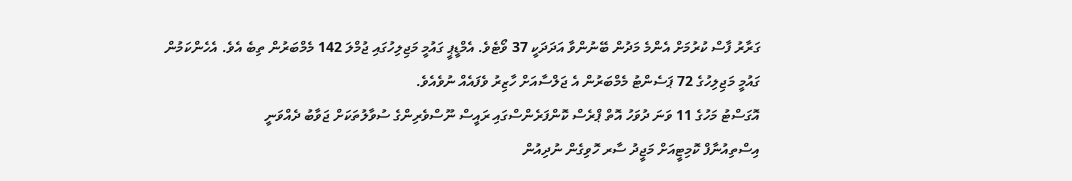ގަރާރު ފާސް ކުރުމަށް އެންމެ މަދުން ބޭނުންވާ އަދަދަކީ 37 ވޯޓެވެ. އެމްޑީޕީ ގައުމީ މަޖިލިހުގައި ޖުމްލަ 142 މެމްބަރުން ތިބެ އެވެ. އެހެންކަމުން ގައުމީ މަޖިލިހުގެ 72 ޕަސެންޓު މެމްބަރުން އެ ޖަލްސާއަށް ހާޒިރު ވެފައެއް ނުވެއެވެ.
އޮގަސްޓު މަހުގެ 11 ވަނަ ދުވަހު އޮތް ޕްރެސް ކޮންފަރެންސްގައި ރައީސް ނޫސްވެރިންގެ ސުވާލުތަކަށް ޖަވާބު ދެއްވަނީ
އިސްތިއުނާފް ކޮމިޓީއަށް މަޖީދު ސާރ ހޮވިގެން ނުދިއުން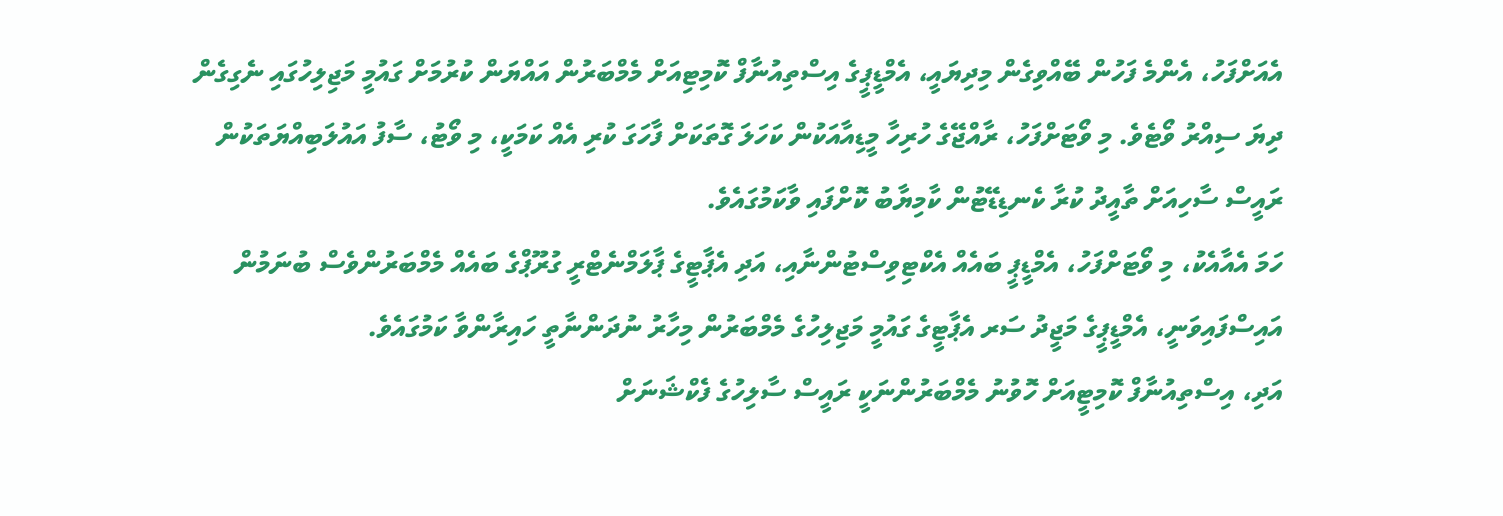އެއަށްފަހު، އެންމެ ފަހުން ބޭއްވިގެން މިދިޔައީ، އެމްޑީޕީގެ އިސްތިއުނާފް ކޮމިޓިއަށް މެމްބަރުން އައްޔަން ކުރުމަށް ގައުމީ މަޖިލިހުގައި ނެގިގެން ދިޔަ ސިއްރު ވޯޓެވެ. މި ވޯޓަށްފަހު، ރާއްޖޭގެ ހުރިހާ މީޑިއާއަކުން ކަހަލަ ގޮތަކަށް ފާހަގަ ކުރި އެއް ކަމަކީ، މި ވޯޓު، ސާފު އައުލަބިއްޔަތަކުން ރައީސް ސާހިއަށް ތާއީދު ކުރާ ކެނޑިޑޭޓުން ކާމިޔާބު ކޮށްފައި ވާކަމުގައެވެ.
ހަމަ އެއާއެކު، މި ވޯޓަށްފަހު، އެމްޑީޕީ ބައެއް އެކްޓިވިސްޓުންނާއި، އަދި އެޕާޓީގެ ޕާލަމްނެޓްރީ ގުރޫޕްގެ ބައެއް މެމްބަރުންވެސް ބުނަމުން އައިސްފައިވަނީ، އެމްޑީޕީގެ މަޖީދު ސަރ އެޕާޓީގެ ގައުމީ މަޖިލިހުގެ މެމްބަރުން މިހާރު ނުދަންނާތީ ހައިރާންވާ ކަމުގައެވެ.
އަދި، އިސްތިއުނާފް ކޮމިޓީއަށް ހޮވުނު މެމްބަރުންނަކީ ރައީސް ސާލިހުގެ ފެކްޝަނަށް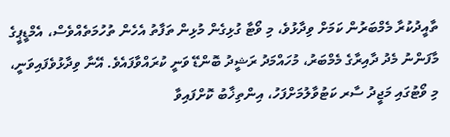ތާއީދުކުރާ މެމްބަރުން ކަމަށް ވިދާޅުވެ، މި ވޯޓާ ގުޅިގެން މުޅިން ތަފާތު އެހެން ތުހުމަތެއްވެސް، އެމްޑީޕީގެ މާފަންނު މެދު ދާއިރާގެ މެމްބަރު، މުހައްމަދު ރަޝީދު ބޮންޑޭ ވަނީ ކުރައްވާފައެވެ. އޭނާ ވިދާޅުވެފައިވަނީ، މި ވޯޓުގައި މަޖީދު ސާރ ކަޓުވާލުމަށްފަހު، އިންތިޚާބު ކޮށްފައިވާ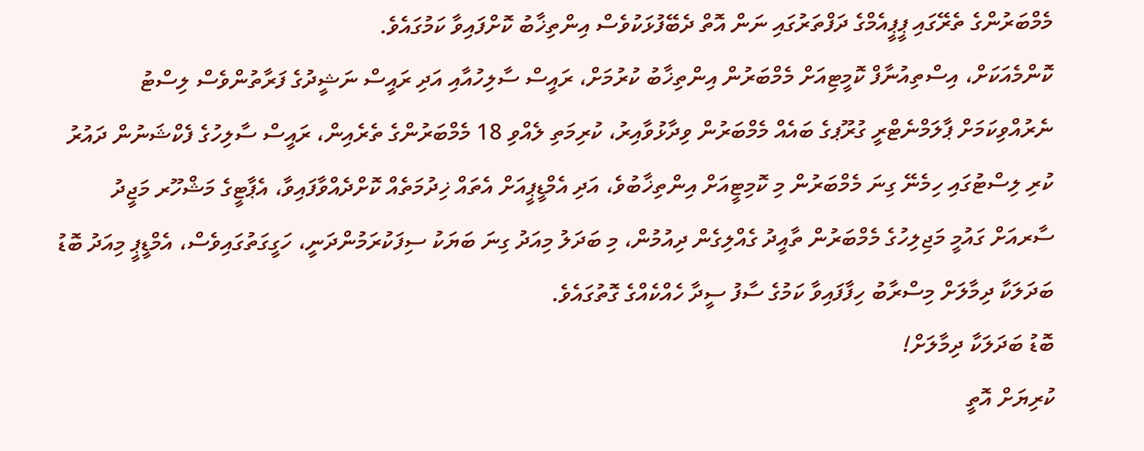މެމްބަރުންގެ ތެރޭގައި ޕީޕީއެމްގެ ދަފްތަރުގައި ނަން އޮތް ދެބޭފުޅަކުވެސް އިންތިޚާބު ކޮށްފައިވާ ކަމުގައެވެ.
ކޮންމެއަކަށް، އިސްތިއުނާފް ކޮމީޓިއަށް މެމްބަރުން އިންތިޚާބު ކުރުމަށް، ރައީސް ސާލިހުއާއި އަދި ރައީސް ނަޝީދުގެ ފަރާތުންވެސް ލިސްޓު ނެރުއްވިކަމަށް ޕާލަމްނެޓްރީ ގުރޫޕގެ ބައެއް މެމްބަރުން ވިދާޅުވާއިރު، ކުރިމަތި ލެއްވި 18 މެމްބަރުންގެ ތެރެއިން، ރައީސް ސާލިހުގެ ފެކްޝަނުން ދައުރު ކުރި ލިސްޓުގައި ހިމެނޭ ގިނަ މެމްބަރުން މި ކޮމިޓީއަށް އިންތިޚާބުވެ، އަދި އެމްޑީޕީއަށް އެތައް ޚިދުމަތެއް ކޮށްދެއްވާފައިވާ، އެޕާޓީގެ މަޝްހޫރ މަޖީދު ސާރއަށް ގައުމީ މަޖިލިހުގެ މެމްބަރުން ތާއީދު ގެއްލިގެން ދިއުމުން، މި ބަދަލު މިއަދު ގިނަ ބަޔަކު ސިފަކުރަމުންދަނީ، ހަގީގަތުގައިވެސް، އެމްޑީޕީ މިއަދު ބޮޑު ބަދަލަކާ ދިމާލަށް މިސްރާބު ހިފާފައިވާ ކަމުގެ ސާފު ސީދާ ހެއްކެއްގެ ގޮތުގައެވެ.
ބޮޑު ބަދަލަކާ ދިމާލަށް!
ކުރިޔަށް އޮތީ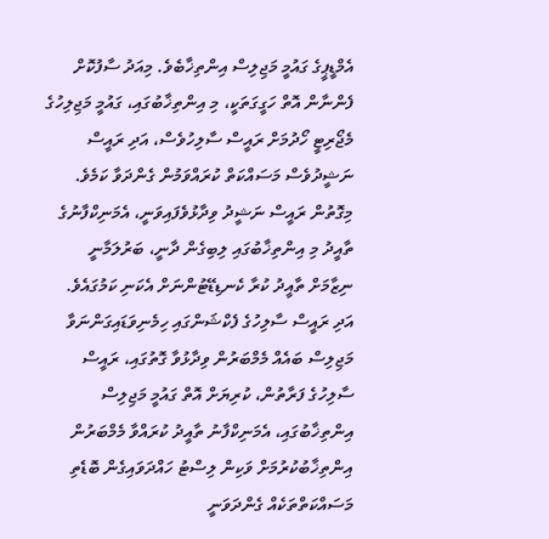އެމްޑީޕީގެ ގައުމީ މަޖިލިސް އިންތިޚާބެވެ. މިއަދު ސާފުކޮށް ފެންނާން އޮތް ހަގީގަތަކީ، މި އިންތިޚާބުގައި، ގައުމީ މަޖިލިހުގެ މެޖޯރިޓީ ހޯދުމަށް ރައީސް ސާލިހުވެސް، އަދި ރައީސް ނަޝީދުވެސް މަސައްކަތް ކުރައްވަމުން ގެންދަވާ ކަމެވެ. މިގޮތުން ރައީސް ނަޝީދު ވިދާޅުވެފައިވަނީ، އެމަނިކްފާނުގެ ތާއީދު މި އިންތިޚާބުގައި ލިބިގެން ދާނީ، ބަރުލަމާނީ ނިޒާމަށް ތާއީދު ކުރާ ކެނޑިޑޭޓުންނަށް އެކަނި ކަމުގައެވެ.
އަދި ރައީސް ސާލިހުގެ ފެކްޝަންގައި ހިމެނިވަޑައިގަންނަވާ މަޖިލިސް ބައެއް މެމްބަރުން ވިދާޅުވާ ގޮތުގައި، ރައީސް ސާލިހުގެ ފަރާތުން، ކުރިޔަށް އޮތް ގައުމީ މަޖިލިސް އިންތިޚާބުގައި، އެމަނިކްފާނު ތާއީދު ކުރައްވާ މެމްބަރުން އިންތިޚާބުކުރުމަށް ވަކިން ލިސްޓު ހައްދަވައިގެން ބޮޑެތި މަސައްކަތްތަކެއް ގެންދަވަނީ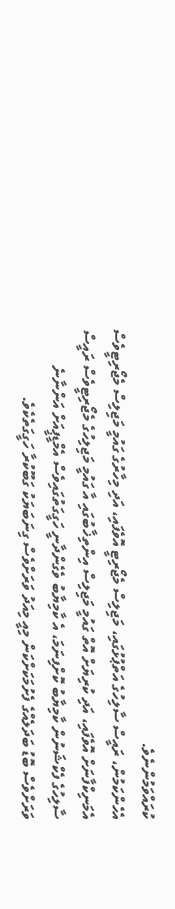ކުރައްވަމުންނެވެ.
އެހެންކަމުން، ރައީސް ސާލިހުގެ އަތްޕުޅުގައި، މަޖިލިސް މެޖޯރިޓީ އޮވެފައި، އަދި މިހާރުގެ ގައުމީ މަޖިލިސް މެޖޯރިޓީވެސް އެމަނިކްފާނަށް އޮވެފައި، އަދި ކުރިޔަށް އޮތް ގައުމީ މަޖިލިސް އިންތިޚާބުގައި އާ ގައުމީ މަޖިލިހުގެ މެޖޯރިޓީވެސް ރައީސް ސާލިހުގެ ފެކްޝަނުން ކާމިޔާބު ކޮށްފިނަމަ، އެ ކާމިޔާބު ވެގެންދާނީ ހަގީގަތުގައިވެސް އެމްޑީޕީއަށް އަންނާނެ ވަރަށްވެސް ބޮޑު ބަދަލެއްގެ ފެށުމަކަށްކަން މިއީ މިއަދު ވަރަށްވެސް ގިނަބަޔަކު ގަބޫކުރާ ހަގީގަތެކެވެ.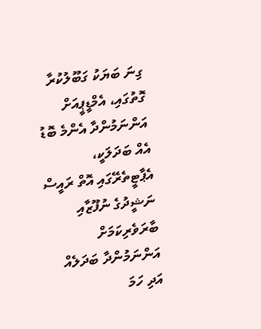ގިނަ ބަޔަކު ގަބޫލުކުރާ ގޮތުގައި، އެމްޑީޕީއަށް އަންނަމުންދާ އެންމެ ބޮޑު އެއް ބަދަލަކީ، އެޕާޓީތެރޭގައި އޮތް ރައީސް ނަޝީދުގެ ނުފޫޒާއި ބާރަވެރިކަމަށް އަންނަމުންދާ ބަދަލެއް
އަދި ހަމަ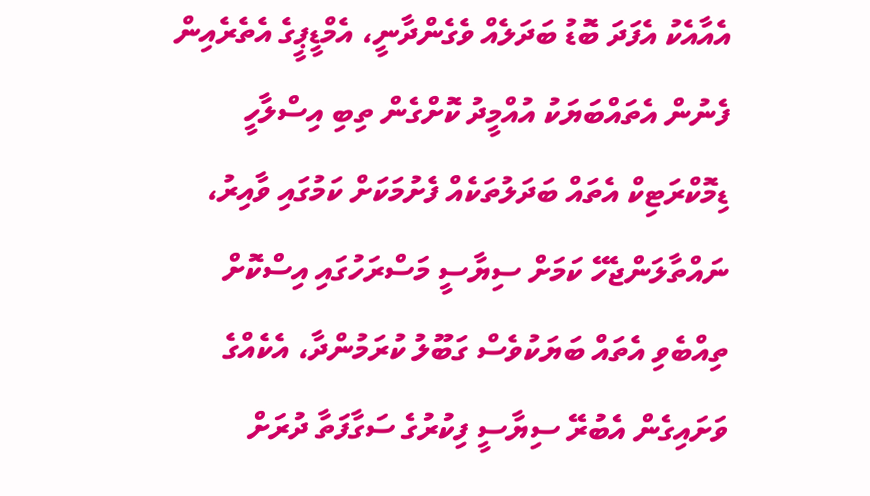އެއާއެކު އެފަދަ ބޮޑު ބަދަލެއް ވެގެންދާނީ، އެމްޑީޕީގެ އެތެރެއިން ފެނުން އެތައްބަޔަކު އުއްމީދު ކޮށްގެން ތިބި އިސްލާހީ ޑިމޮކްރަޓިކް އެތައް ބަދަލުތަކެއް ފެށުމަކަށް ކަމުގައި ވާއިރު، ނައްތާލަންޖެހޭ ކަމަށް ސިޔާސީ މަސްރަހުގައި އިސްކޮށް ތިއްބެވި އެތައް ބަޔަކުވެސް ގަބޫލު ކުރަމުންދާ، އެކެއްގެ ވަށައިގެން އެބުރޭ ސިޔާސީ ފިކުރުގެ ސަގާފަތާ ދުރަށް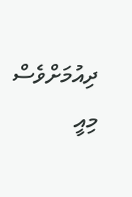ދިއުމަށްވެސް މިއީ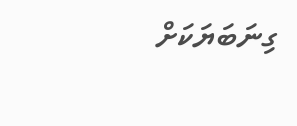ގިނަބަޔަކަށް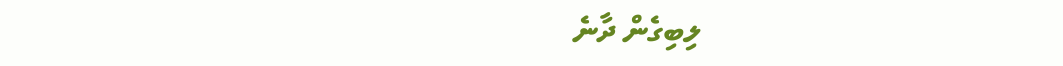ލިބިގެން ދާނެ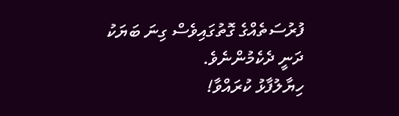ފުރުސަތެއްގެ ގޮތުގައިވެސް ގިނަ ބަޔަކު ދަނީ ދެކެމުންނެވެ.
ހިޔާލުފާޅު ކުރައްވާ!